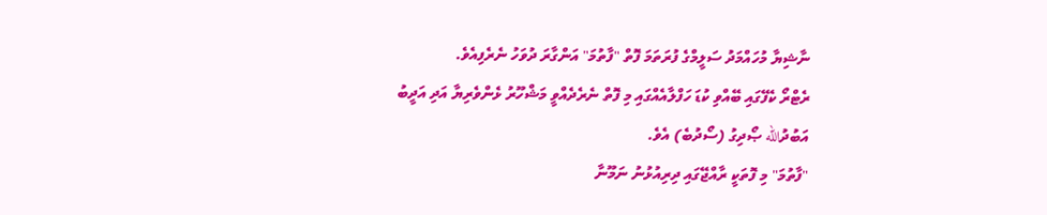ނާޝިޔާ މުހައްމަދު ސަލީމްގެ ފުރަތަމަ ފޮތް "ފާތުމަ" އަންގާރަ ދުވަހު ނެރެފިއެވެ.
ރެޓްރޯ ކެފޭގައި ބޭއްވި ކުޑަ ހަފްލާއެއްގައި މި ފޮތް ނެރެދެއްވީ މަޝްހޫރު ޅެންވެރިޔާ އަދި އަދީބު އަބުދުالله ޞޯދިގު (ސޯދުބެ) އެވެ.
"ފާތުމަ" މި ފޮތަކީ ރާއްޖޭގައި ދިރިއުޅުނު ނަމޫނާ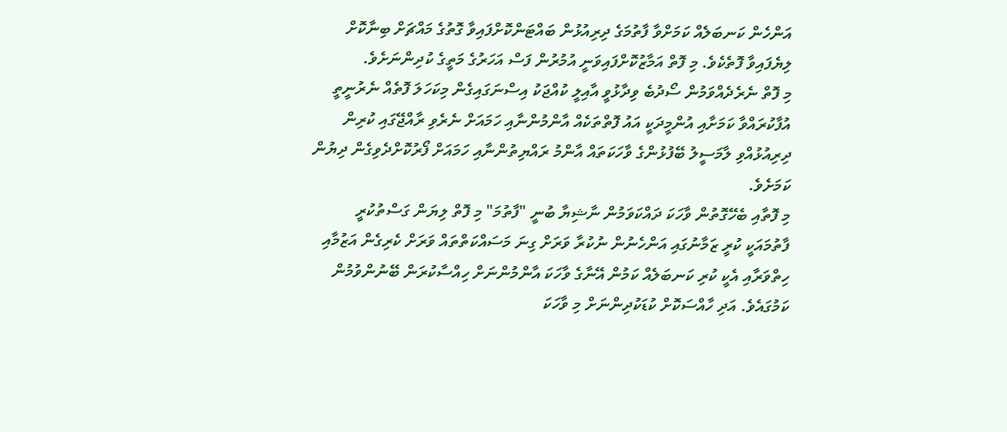އަންހެން ކަނބަލެއް ކަމަށްވާ ފާތުމަގެ ދިރިއުޅުން ބައްޓަންކޮށްފައިވާ ގޮތުގެ މައްޗަށް ބިނާކޮށް ލިޔެފައިވާ ފޮތެކެވެ. މި ފޮތް އަމާޒުކޮށްފައިވަނީ އުމުރުން ފަސް އަހަރުގެ މަތީގެ ކުދިންނަށެވެ.
މި ފޮތް ނެރެދެއްވަމުން ސޯދުބެ ވިދާޅުވީ އާއިލީ ކުއްޖަކު އިސްނަގައިގެން މިކަހަލަ ފޮތެއް ނެރުނީތީ އުފާކުރައްވާ ކަމަށާއި އުންމީދަކީ އައު ފޮތްތަކެއް އާންމުންނާއި ހަމައަށް ނެރެވި ރާއްޖޭގައި ކުރިން ދިރިއުޅުއްވި ލާމަސީލު ބޭފުޅުންގެ ވާހަކަތައް އާންމު ރައްޔިތުންނާއި ހަމައަށް ފޯރުކޮށްދެވިގެން ދިޔުން ކަމަށެވެ.
މި ފޮތާއި ބެހޭގޮތުން ވާހަކަ ދައްކަވަމުން ނާޝިޔާ ބުނީ "ފާތުމަ" މި ފޮތް ލިޔަން ގަސްތުކުރީ ފާތުމައަކީ ކުރީ ޒަމާނުގައި އަންހެނުން ނުކުރާ ވަރަށް ގިނަ މަސައްކަތްތައް ވަރަށް ކެރިގެން އަޒުމާއި ހިތްވަރާއި އެކީ ކުރި ކަނބަލެއް ކަމުން އޭނާގެ ވާހަކަ އާންމުންނަށް ހިއްސާކުރަން ބޭނުންވުމުން ކަމުގައެވެ. އަދި ހާއްސަކޮށް ކުޑަކުދިންނަށް މި ވާހަކަ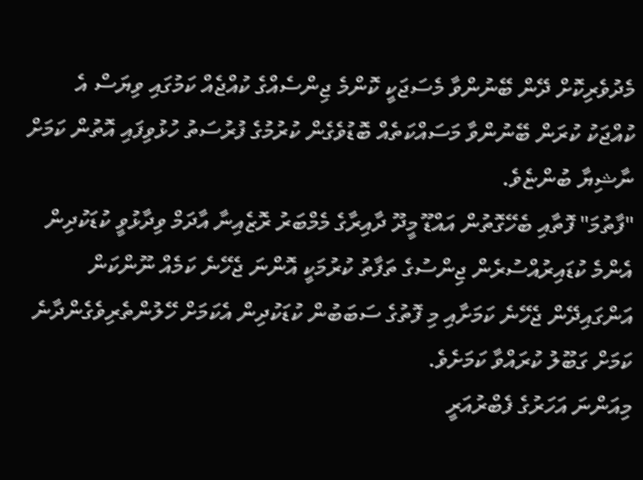މެދުވެރިކޮށް ދޭން ބޭނުންވާ މެސަޖަކީ ކޮންމެ ޖިންސެއްގެ ކުއްޖެއް ކަމުގައި ވިޔަސް އެ ކުއްޖަކު ކުރަން ބޭނުންވާ މަސައްކަތެއް ބޮޑުވެގެން ކުރުމުގެ ފުރުސަތު ހުޅުވިފައި އޮތުން ކަމަށް ނާޝިޔާ ބުންޏެވެ.
"ފާތުމަ" ފޮތާއި ބެހޭގޮތުން އައްޑޫ މީދޫ ދާއިރާގެ މެމްބަރު ރޮޒެއިނާ އާދަމް ވިދާޅުވީ ކުޑަކުދިން އެންމެ ކުޑައިރުއްސުރެން ޖިންސުގެ ތަފާތު ކުރުމަކީ އޮންނަ ޖެހޭނެ ކަމެއް ނޫންކަން އަންގައިދޭން ޖެހޭނެ ކަމަށާއި މި ފޮތުގެ ސަބަބުން ކުޑަކުދިން އެކަމަށް ހޭލުންތެރިވެގެންދާނެ ކަމަށް ގަބޫލު ކުރައްވާ ކަމަށެވެ.
މިއަންނަ އަހަރުގެ ފެބްރުއަރީ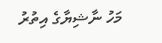މަހު ނާޝިޔާގެ އިތުރު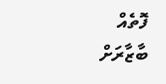ފޮތެއް ބާޒާރަށް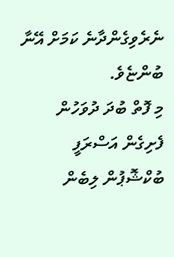ނެރެވިގެންދާނެ ކަމަށް އޭނާ ބުންޏެވެ.
މި ފޮތް ބުދަ ދުވަހުން ފެށިގެން އަސްރަފީ ބުކްޝޮޕުން ލިބެން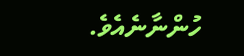ހުންނާނެއެވެ.